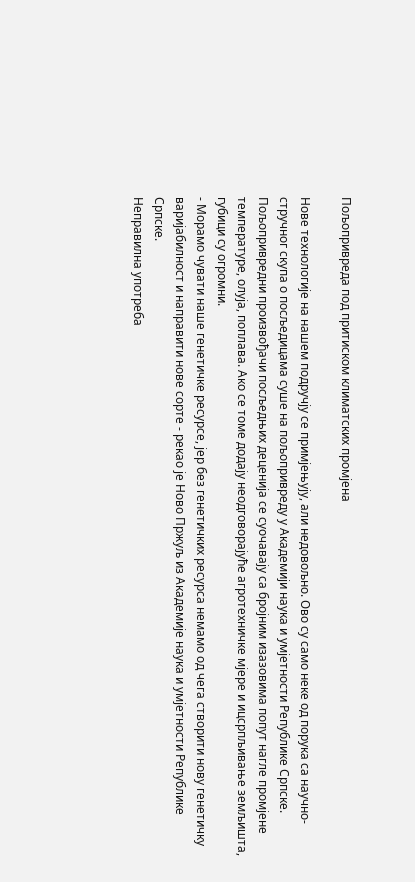Пољопривреда под притиском климатских промjена

Нове технологије на нашем подручју се примјењују, али недовољно. Ово су само неке од порука са научно-стручног скупа о посљедицама суше на пољопривреду у Академији наука и умјетности Републике Српске.
Пољопривредни произвођачи посљедњих деценија се суочавају са бројним изазовима попут нагле промјене температуре, олуја, поплава. Ако се томе додају неодговорајуће агротехничке мјере и ицсрпљивање земљишта, губици су огромни.
- Морамо чувати наше генетичке ресурсе, јер без генетичких ресурса немамо од чега створити нову генетичку варијабилност и направити нове сорте - рекао је Ново Пржуљ из Академије наука и умјетности Републике Српске.
Неправилна употреба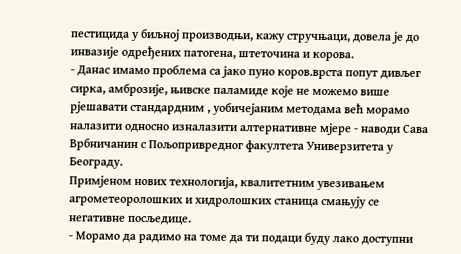пестицида у биљној производњи, кажу стручњаци, довела је до инвазије одређених патогена, штеточина и корова.
- Данас имамо проблема са јако пуно коров.врста попут дивљег сирка, амброзије, њивске паламиде које не можемо више рјешавати стандардним , уобичејаним методама већ морамо налазити односно изналазити алтернативне мјере - наводи Сава Врбничанин с Пољопривредног факултета Универзитета у Београду.
Примјеном нових технологија, квалитетним увезивањем агрометеоролошких и хидролошких станица смањују се негативне посљедице.
- Морамо да радимо на томе да ти подаци буду лако доступни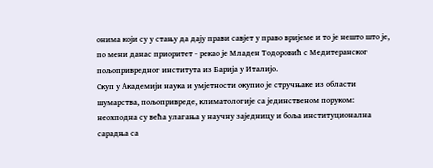онима који су у стању да дају прави савјет у право вријеме и то је нешто што је, по мени данас приоритет - рекао је Младен Тодоровић с Медитеранског пољопривредног института из Барија у Италијо.
Скуп у Академији наука и умјетности окупио је стручњаке из области шумарства, пољопривреде, климатологије са јединственом поруком: неохподна су већа улагања у научну заједницу и боља институционална сарадња са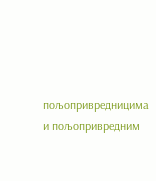пољопривредницима и пољопривредним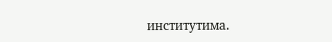институтима.